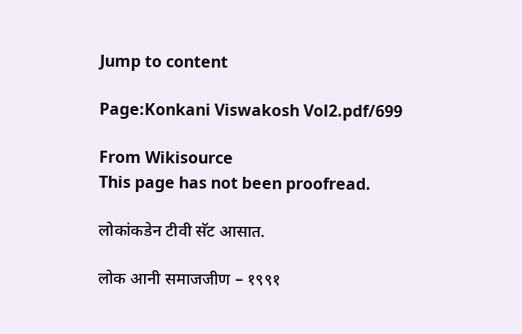Jump to content

Page:Konkani Viswakosh Vol2.pdf/699

From Wikisource
This page has not been proofread.

लोकांकडेन टीवी सॅट आसात.

लोक आनी समाजजीण – १९९१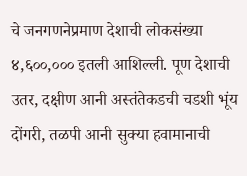चे जनगणनेप्रमाण देशाची लोकसंख्या ४,६००,००० इतली आशिल्ली. पूण देशाची उतर, दक्षीण आनी अस्तंतेकडची चडशी भूंय दोंगरी, तळपी आनी सुक्या हवामानाची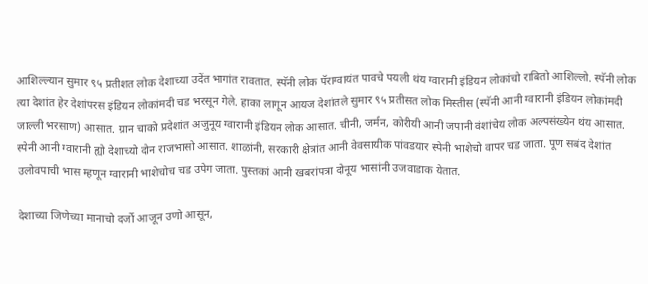आशिल्ल्यान सुमार ९५ प्रतीशत लोक देशाच्या उदेंत भागांत रावतात. स्पॅनी लोक पॅराग्वायंत पावचे पयली थंय ग्वारानी इंडियन लोकांचो राबितो आशिल्लो. स्पॅनी लोक त्या देशांत हेर देशांपरस इंडियन लोकांमदी चड भरसून गेले. हाका लागून आयज देशांतले सुमार ९५ प्रतीसत लोक मिस्तीस (स्पॅनी आनी ग्वारानी इंडियन लोकांमदी जाल्ली भरसाण) आसात. ग्रान चाको प्रदेशांत अजुनूय ग्वारानी इंडियन लोक आसात. चीनी, जर्मन, कोरीयी आनी जपानी वंशांचेय लोक अल्पसंख्येन थंय आसात. स्पेनी आनी ग्वारानी ह्यो देशाच्यो दोन राजभासो आसात. शाळांनी, सरकारी क्षेत्रांत आनी वेवसायीक पांवडयार स्पेनी भाशेचो वापर चड जाता. पूण सबंद देशांत उलोवपाची भास म्हणून ग्वारानी भाशेचोच चड उपेग जाता. पुस्तकां आनी खबरांपत्रा दोनूय भासांनी उजवाडाक येतात.

देशाच्या जिणेच्या मानाचो दर्जो आजून उणो आसून,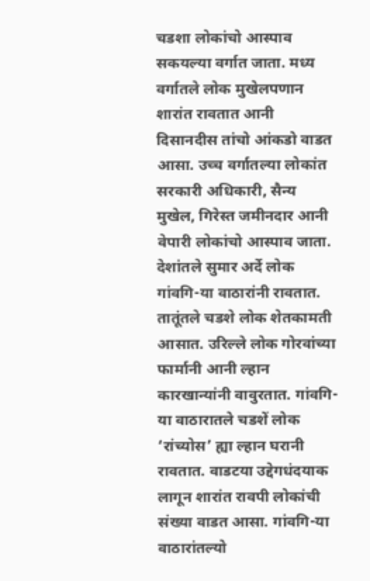चडशा लोकांचो आस्पाव सकयल्या वर्गात जाता. मध्य वर्गातले लोक मुखेलपणान शारांत रावतात आनी दिसानदीस तांचो आंकडो वाडत आसा. उच्च वर्गातल्या लोकांत सरकारी अधिकारी, सैन्य मुखेल, गिरेस्त जमीनदार आनी वेपारी लोकांचो आस्पाव जाता. देशांतले सुमार अर्दे लोक गांवगि-या वाठारांनी रावतात. तातूंतले चडशे लोक शेतकामती आसात. उरिल्ले लोक गोरवांच्या फार्मानी आनी ल्हान कारखान्यांनी वावुरतात. गांवगि-या वाठारातले चडशें लोक ‘रांच्योस’ ह्या ल्हान घरानी रावतात. वाडटया उद्देगधंदयाक लागून शारांत रावपी लोकांची संख्या वाडत आसा. गांवगि-या वाठारांतल्यो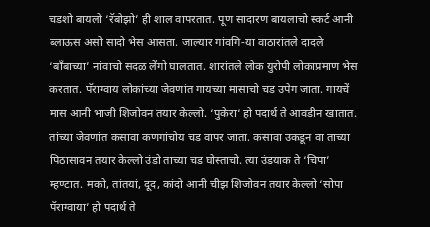चडशो बायलो ‘रॅबोझो’ ही शाल वापरतात. पूण सादारण बायलाचो स्कर्ट आनी ब्लाऊस असो सादो भेस आसता. जाल्यार गांवगि-या वाठारांतले दादले ‘बाँबाच्या’ नांवाचो सदळ लेंगो घालतात. शारांतले लोक युरोपी लोकाप्रमाण भेस करतात. पॅराग्वाय लोकांच्या जेवणांत गायच्या मासाचो चड उपेग जाता. गायचें मास आनी भाजी शिजोवन तयार केल्लो. ‘पुकेरा‘ हो पदार्थ ते आवडीन खातात. तांच्या जेवणांत कसावा कणगांचोय चड वापर जाता. कसावा उकडून वा ताच्या पिठासावन तयार केल्लो उंडो ताच्या चड घोस्ताचो. त्या उंडयाक ते ‘चिपा’ म्हण्टात. मको, तांतयां, दूद, कांदो आनी चीझ शिजोवन तयार केल्लो ‘सोपा पॅराग्वाया’ हो पदार्थ ते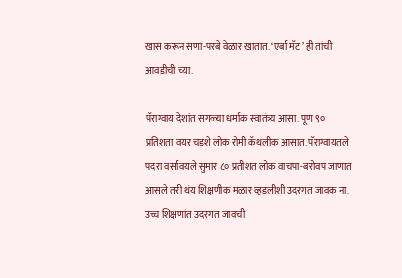खास करून सणा-परबे वेळार खातात. ‘एर्बा मॅट’ ही तांची आवडीची च्या.

पॅराग्वाय देशांत सगळ्या धर्माक स्वातंत्र्य आसा. पूण ९० प्रतिशता वयर चडशे लोक रोमी कॅथलीक आसात. पॅराग्वायतले पदरा वर्सावयले सुमार ८० प्रतीशत लोक वाचपा-बरोवप जाणात आसले तरी थंय शिक्षणीक मळार व्हडलीशी उदरगत जावक ना. उच्च शिक्षणांत उदरगत जावची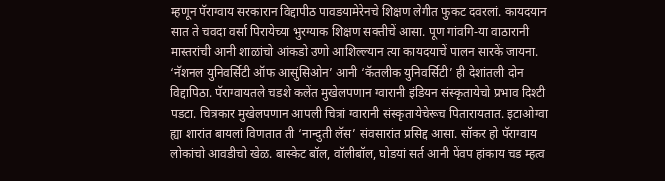म्हणून पॅराग्वाय सरकारान विद्दापीठ पावडयामेरेनचे शिक्षण लेगीत फुकट दवरलां. कायदयान सात ते चवदा वर्सा पिरायेच्या भुरग्याक शिक्षण सक्तीचें आसा. पूण गांवगि-या वाठारानी मास्तरांची आनी शाळांचो आंकडो उणो आशिल्ल्यान त्या कायदयाचें पालन सारकें जायना. ‘नॅशनल युनिवर्सिटी ऑफ आसुंसिओन’ आनी ‘कॅतलीक युनिवर्सिटी’ ही देशांतली दोन विद्दापिठा. पॅराग्वायतले चडशे कलेंत मुखेलपणान ग्वारानी इंडियन संस्कृतायेचो प्रभाव दिश्टी पडटा. चित्रकार मुखेलपणान आपली चित्रां ग्वारानी संस्कृतायेचेरूच पितारायतात. इटाओग्वा ह्या शारांत बायलां विणतात ती ‘नान्दुती लॅस’ संवसारांत प्रसिद्द आसा. सॉकर हो पॅराग्वाय लोकांचो आवडीचो खेळ. बास्केट बॉल, वॉलीबॉल, घोडयां सर्त आनी पेंवप हांकाय चड म्हत्व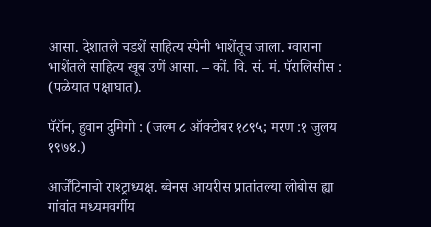आसा. देशातले चडशें साहित्य स्पेनी भाशेंतूच जाला. ग्वाराना भाशेंतले साहित्य खूब उणें आसा. – कों. वि. सं. मं. पॅरालिसीस : (पळेयात पक्षाघात).

पॅरॉन, हुवान दुमिगो : (जल्म ८ ऑक्टोबर १८९५; मरण :१ जुलय १९७४.)

आर्जेंटिनाचो राश्ट्राध्यक्ष. ब्वेनस आयरीस प्रातांतल्या लोबोस ह्या गांवांत मध्यमवर्गीय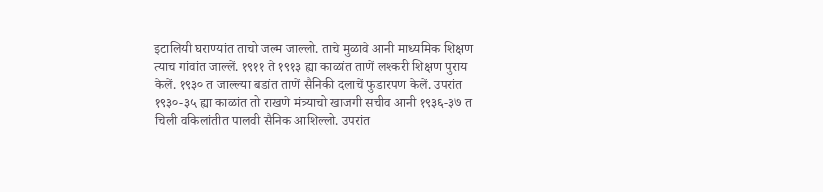इटालियी घराण्यांत ताचो जल्म जाल्लो. ताचे मुळावे आनी माध्यमिक शिक्षण त्याच गांवांत जाल्लें. १९११ ते १९१३ ह्या काळांत ताणें लश्करी शिक्षण पुराय केलें. १९३० त जाल्ल्या बडांत ताणें सैनिकी दलाचें फुडारपण केलें. उपरांत १९३०-३५ ह्या काळांत तो राखणे मंत्र्याचो खाजगी सचीव आनी १९३६-३७ त चिली वकिलांतीत पालवी सैनिक आशिल्लो. उपरांत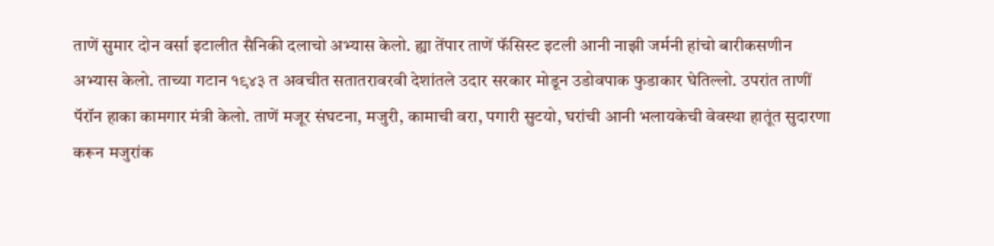ताणें सुमार दोन वर्सा इटालीत सैनिकी दलाचो अभ्यास केलो. ह्या तेंपार ताणें फॅसिस्ट इटली आनी नाझी जर्मनी हांचो बारीकसणीन अभ्यास केलो. ताच्या गटान १९४३ त अवचीत सतातरावरवी देशांतले उदार सरकार मोडून उडोवपाक फुडाकार घेतिल्लो. उपरांत ताणीं पॅरॉन हाका कामगार मंत्री केलो. ताणें मजूर संघटना, मजुरी, कामाची वरा, पगारी सुटयो, घरांची आनी भलायकेची वेवस्था हातूंत सुदारणा करून मजुरांक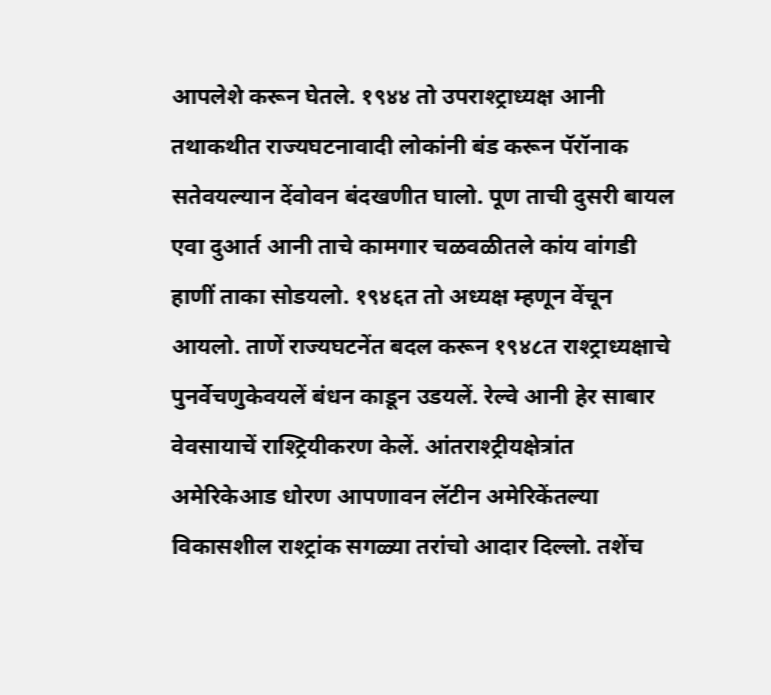आपलेशे करून घेतले. १९४४ तो उपराश्ट्राध्यक्ष आनी तथाकथीत राज्यघटनावादी लोकांनी बंड करून पॅरॉनाक सतेवयल्यान देंवोवन बंदखणीत घालो. पूण ताची दुसरी बायल एवा दुआर्त आनी ताचे कामगार चळवळीतले कांय वांगडी हाणीं ताका सोडयलो. १९४६त तो अध्यक्ष म्हणून वेंचून आयलो. ताणें राज्यघटनेंत बदल करून १९४८त राश्ट्राध्यक्षाचे पुनर्वेचणुकेवयलें बंधन काडून उडयलें. रेल्वे आनी हेर साबार वेवसायाचें राश्ट्रियीकरण केलें. आंतराश्ट्रीयक्षेत्रांत अमेरिकेआड धोरण आपणावन लॅटीन अमेरिकेंतल्या विकासशील राश्ट्रांक सगळ्या तरांचो आदार दिल्लो. तशेंच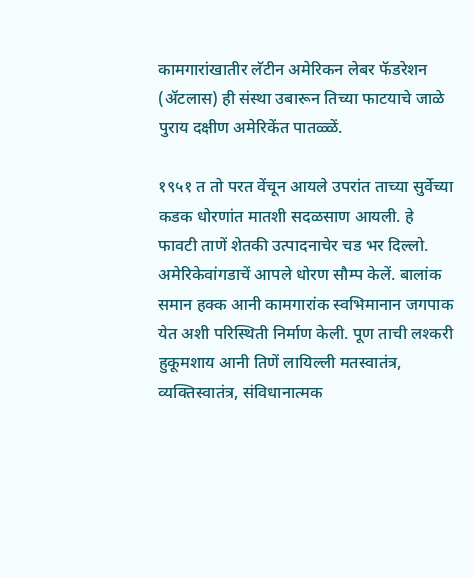कामगारांखातीर लॅटीन अमेरिकन लेबर फॅडरेशन (ॲटलास) ही संस्था उबारून तिच्या फाटयाचे जाळे पुराय दक्षीण अमेरिकेंत पातळ्ळें.

१९५१ त तो परत वेंचून आयले उपरांत ताच्या सुर्वेच्या कडक धोरणांत मातशी सदळसाण आयली. हे फावटी ताणें शेतकी उत्पादनाचेर चड भर दिल्लो. अमेरिकेवांगडाचें आपले धोरण सौम्प केलें. बालांक समान हक्क आनी कामगारांक स्वभिमानान जगपाक येत अशी परिस्थिती निर्माण केली. पूण ताची लश्करी हुकूमशाय आनी तिणें लायिल्ली मतस्वातंत्र, व्यक्तिस्वातंत्र, संविधानात्मक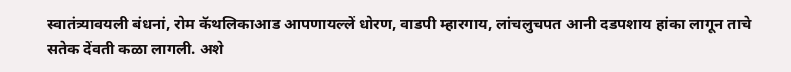स्वातंत्र्यावयली बंधनां, रोम कॅथलिकाआड आपणायल्लें धोरण, वाडपी म्हारगाय, लांचलुचपत आनी दडपशाय हांका लागून ताचे सतेक देंवती कळा लागली. अशे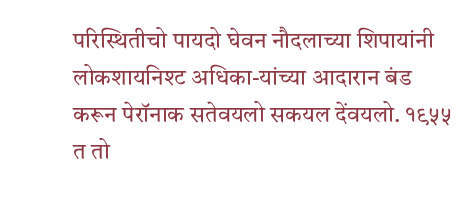परिस्थितीचो पायदो घेवन नौदलाच्या शिपायांनी लोकशायनिश्ट अधिका-यांच्या आदारान बंड करून पेरॉनाक सतेवयलो सकयल देंवयलो. १९५५ त तो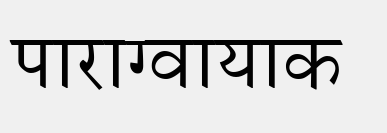पाराग्वायाक